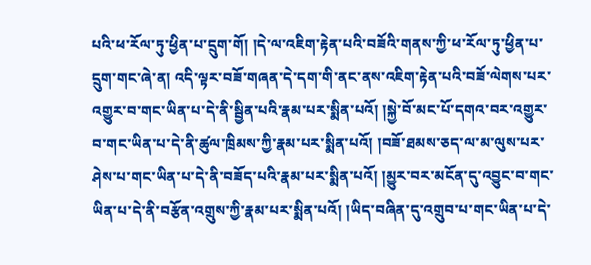པའི་ཕ་རོལ་ཏུ་ཕྱིན་པ་དྲུག་གོ། །དེ་ལ་འཇིག་རྟེན་པའི་བཟོའི་གནས་ཀྱི་ཕ་རོལ་ཏུ་ཕྱིན་པ་དྲུག་གང་ཞེ་ན། འདི་ལྟར་བཟོ་གཞན་དེ་དག་གི་ནང་ནས་འཇིག་རྟེན་པའི་བཟོ་ལེགས་པར་འགྱུར་བ་གང་ཡིན་པ་དེ་ནི་སྦྱིན་པའི་རྣམ་པར་སྨིན་པའོ། །སྐྱེ་བོ་མང་པོ་དགའ་བར་འགྱུར་བ་གང་ཡིན་པ་དེ་ནི་ཚུལ་ཁྲིམས་ཀྱི་རྣམ་པར་སྨིན་པའོ། །བཟོ་ཐམས་ཅད་ལ་མ་ལུས་པར་ཤེས་པ་གང་ཡིན་པ་དེ་ནི་བཟོད་པའི་རྣམ་པར་སྨིན་པའོ། །མྱུར་བར་མངོན་དུ་འབྱུང་བ་གང་ཡིན་པ་དེ་ནི་བརྩོན་འགྲུས་ཀྱི་རྣམ་པར་སྨིན་པའོ། །ཡིད་བཞིན་དུ་འགྲུབ་པ་གང་ཡིན་པ་དེ་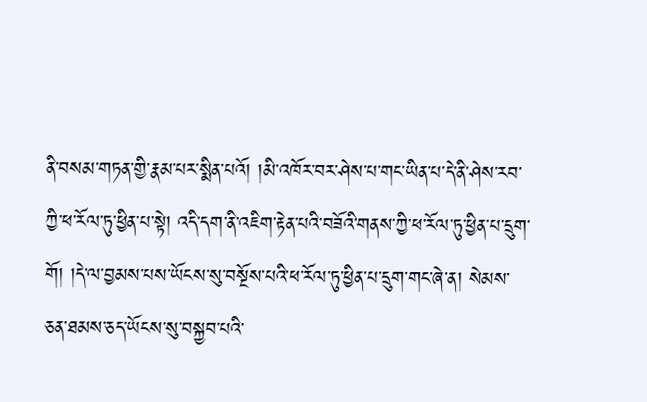ནི་བསམ་གཏན་གྱི་རྣམ་པར་སྨིན་པའོ། །མི་འཁོར་བར་ཤེས་པ་གང་ཡིན་པ་དེ་ནི་ཤེས་རབ་ཀྱི་ཕ་རོལ་ཏུ་ཕྱིན་པ་སྟེ། འདི་དག་ནི་འཇིག་རྟེན་པའི་བཟོའི་གནས་ཀྱི་ཕ་རོལ་ཏུ་ཕྱིན་པ་དྲུག་གོ། །དེ་ལ་བྱམས་པས་ཡོངས་སུ་བསྔོས་པའི་ཕ་རོལ་ཏུ་ཕྱིན་པ་དྲུག་གང་ཞེ་ན། སེམས་ཅན་ཐམས་ཅད་ཡོངས་སུ་བསྐྱབ་པའི་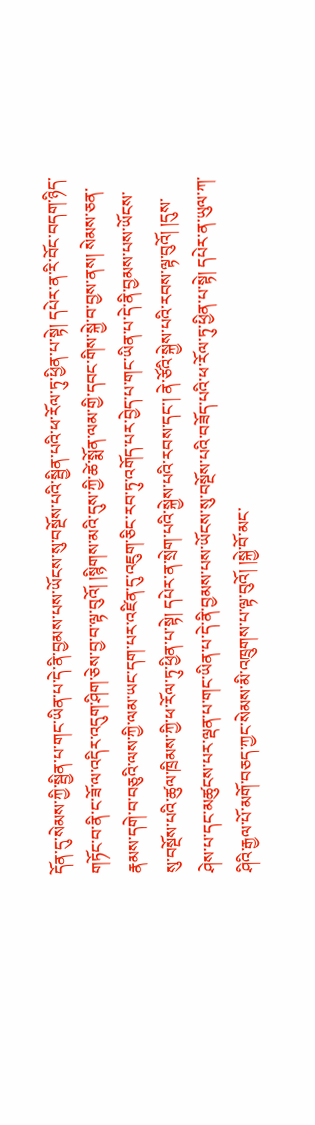དོན་དུ་སེམས་ཀྱི་སྦྱིན་པ་གང་ཡིན་པ་དེ་ནི་བྱམས་པས་ཡོངས་སུ་བསྔོས་པའི་སྦྱིན་པའི་ཕ་རོལ་ཏུ་ཕྱིན་པ་སྟེ། དཔེར་ན་རི་བོང་བདག་ཉིད་གཏོང་བ་ནི་ང་ཟོ་ལ་འདིར་འདུག་ཤིག་ཅེས་བྱ་བ་ལྟ་བུའོ། །སྙིགས་མའི་དུས་ཀྱི་ཚེ་སྨོན་ལམ་གྱི་དབང་གིས་སྐྱེ་བ་བྱས་ནས། སེམས་ཅན་རྣམས་དགེ་བ་བཅུའི་ལས་ཀྱི་ལམ་ཡང་དག་པར་འཛིན་དུ་འཇུག་ཅིང་རབ་ཏུ་འགོད་པར་བྱེད་པ་གང་ཡིན་པ་དེ་ནི་བྱམས་པས་ཡོངས་སུ་བསྔོས་པའི་ཚུལ་ཁྲིམས་ཀྱི་ཕ་རོལ་ཏུ་ཕྱིན་པ་སྟེ། དཔེར་ན་སྲེག་པའི་སྐྱེས་པའི་རབས་དང་། ནེ་ཙོའི་སྐྱེས་པའི་རབས་ལྟ་བུའོ། །དུས་ཤེས་པ་དང་མཚུངས་པར་ལྡན་པ་གང་ཡིན་པ་དེ་ནི་བྱམས་པས་ཡོངས་སུ་བསྔོས་པའི་བཟོད་པའི་ཕ་རོལ་ཏུ་ཕྱིན་པ་སྟེ། དཔེར་ན་ཡུལ་ཀ་ཤིའི་རྒྱལ་པོ་མགོ་བཅད་ཀྱང་སེམས་མི་འཁྲུགས་པ་ལྟ་བུའོ། །སྐྱེ་བོ་མང་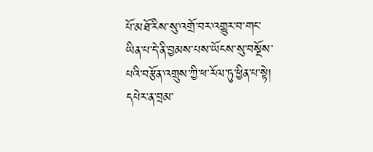པོ་མཐོ་རིས་སུ་འགྲོ་བར་འགྱུར་བ་གང་ཡིན་པ་དེ་ནི་བྱམས་པས་ཡོངས་སུ་བསྔོས་པའི་བརྩོན་འགྲུས་ཀྱི་ཕ་རོལ་ཏུ་ཕྱིན་པ་སྟེ། དཔེར་ན་བྲམ་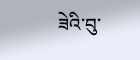ཟེའི་བུ་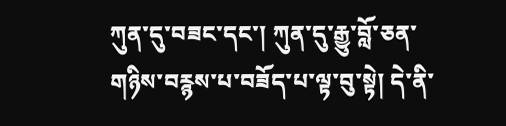ཀུན་དུ་བཟང་དང་། ཀུན་དུ་རྒྱུ་བློ་ཅན་གཉིས་བརྙས་པ་བཟོད་པ་ལྟ་བུ་སྟེ། དེ་ནི་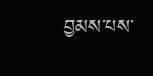བྱམས་པས་